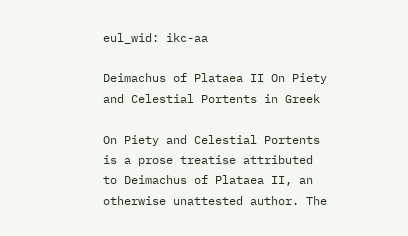eul_wid: ikc-aa

Deimachus of Plataea II On Piety and Celestial Portents in Greek

On Piety and Celestial Portents is a prose treatise attributed to Deimachus of Plataea II, an otherwise unattested author. The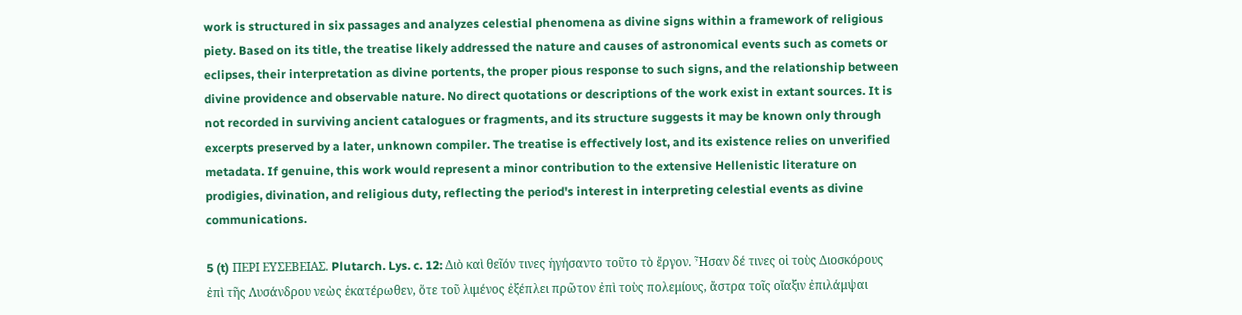work is structured in six passages and analyzes celestial phenomena as divine signs within a framework of religious piety. Based on its title, the treatise likely addressed the nature and causes of astronomical events such as comets or eclipses, their interpretation as divine portents, the proper pious response to such signs, and the relationship between divine providence and observable nature. No direct quotations or descriptions of the work exist in extant sources. It is not recorded in surviving ancient catalogues or fragments, and its structure suggests it may be known only through excerpts preserved by a later, unknown compiler. The treatise is effectively lost, and its existence relies on unverified metadata. If genuine, this work would represent a minor contribution to the extensive Hellenistic literature on prodigies, divination, and religious duty, reflecting the period's interest in interpreting celestial events as divine communications.

5 (t) ΠΕΡΙ ΕΥΣΕΒΕΙΑΣ. Plutarch. Lys. c. 12: Διὸ καὶ θεῖόν τινες ἡγήσαντο τοῦτο τὸ ἔργον. Ἦσαν δέ τινες οἱ τοὺς Διοσκόρους ἐπὶ τῆς Λυσάνδρου νεὼς ἑκατέρωθεν, ὅτε τοῦ λιμένος ἐξέπλει πρῶτον ἐπὶ τοὺς πολεμίους, ἄστρα τοῖς οἴαξιν ἐπιλάμψαι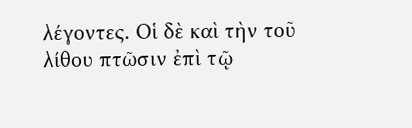λέγοντες. Οἱ δὲ καὶ τὴν τοῦ λίθου πτῶσιν ἐπὶ τῷ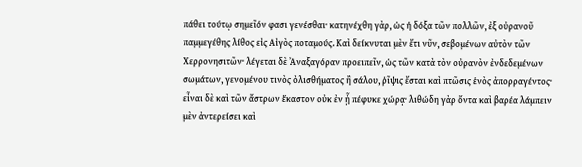πάθει τούτῳ σημεῖόν φασι γενέσθαι· κατηνέχθη γὰρ, ὡς ἡ δόξα τῶν πολλῶν, ἐξ οὐρανοῦ παμμεγέθης λίθος εἰς Αἰγὸς ποταμούς. Καὶ δείκνυται μὲν ἔτι νῦν, σεβομένων αὐτὸν τῶν Χερρονησιτῶν· λέγεται δὲ Ἀναξαγόραν προειπεῖν, ὡς τῶν κατὰ τὸν οὐρανὸν ἐνδεδεμένων σωμάτων, γενομένου τινὸς ὀλισθήματος ἢ σάλου, ῥῖψις ἔσται καὶ πτῶσις ἑνὸς ἀπορραγέντος· εἶναι δὲ καὶ τῶν ἄστρων ἕκαστον οὐκ ἐν ᾗ πέφυκε χώρᾳ· λιθώδη γὰρ ὄντα καὶ βαρέα λάμπειν μὲν ἀντερείσει καὶ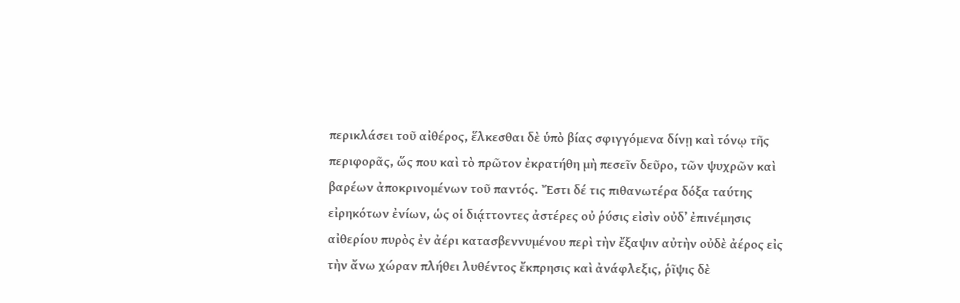περικλάσει τοῦ αἰθέρος, ἕλκεσθαι δὲ ὑπὸ βίας σφιγγόμενα δίνῃ καὶ τόνῳ τῆς περιφορᾶς, ὥς που καὶ τὸ πρῶτον ἐκρατήθη μὴ πεσεῖν δεῦρο, τῶν ψυχρῶν καὶ βαρέων ἀποκρινομένων τοῦ παντός. Ἔστι δέ τις πιθανωτέρα δόξα ταύτης εἰρηκότων ἐνίων, ὡς οἱ διᾴττοντες ἀστέρες οὐ ῥύσις εἰσὶν οὐδ’ ἐπινέμησις αἰθερίου πυρὸς ἐν ἀέρι κατασβεννυμένου περὶ τὴν ἔξαψιν αὐτὴν οὐδὲ ἀέρος εἰς τὴν ἄνω χώραν πλήθει λυθέντος ἔκπρησις καὶ ἀνάφλεξις, ῥῖψις δὲ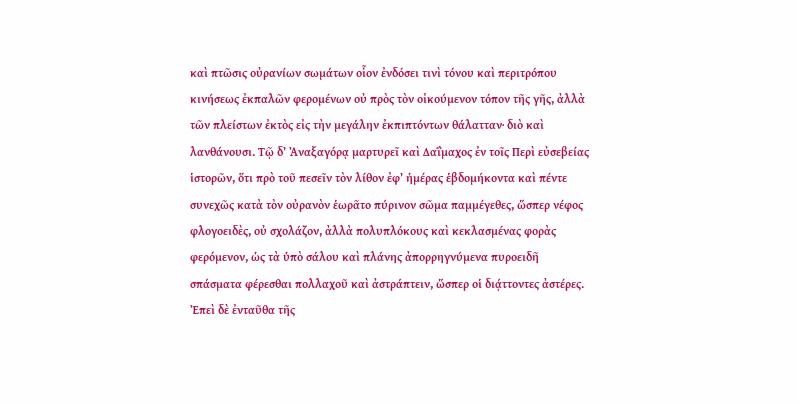καὶ πτῶσις οὐρανίων σωμάτων οἷον ἐνδόσει τινὶ τόνου καὶ περιτρόπου κινήσεως ἐκπαλῶν φερομένων οὐ πρὸς τὸν οἰκούμενον τόπον τῆς γῆς, ἀλλὰ τῶν πλείστων ἐκτὸς εἰς τὴν μεγάλην ἐκπιπτόντων θάλατταν· διὸ καὶ λανθάνουσι. Τῷ δ’ Ἀναξαγόρᾳ μαρτυρεῖ καὶ Δαΐμαχος ἐν τοῖς Περὶ εὐσεβείας ἱστορῶν, ὅτι πρὸ τοῦ πεσεῖν τὸν λίθον ἐφ’ ἡμέρας ἑβδομήκοντα καὶ πέντε συνεχῶς κατὰ τὸν οὐρανὸν ἑωρᾶτο πύρινον σῶμα παμμέγεθες, ὥσπερ νέφος φλογοειδὲς, οὐ σχολάζον, ἀλλὰ πολυπλόκους καὶ κεκλασμένας φορὰς φερόμενον, ὡς τὰ ὑπὸ σάλου καὶ πλάνης ἀπορρηγνύμενα πυροειδῆ σπάσματα φέρεσθαι πολλαχοῦ καὶ ἀστράπτειν, ὥσπερ οἱ διᾴττοντες ἀστέρες. Ἐπεὶ δὲ ἐνταῦθα τῆς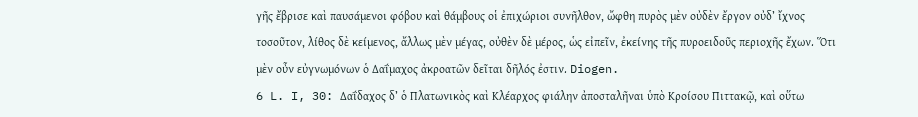γῆς ἔβρισε καὶ παυσάμενοι φόβου καὶ θάμβους οἱ ἐπιχώριοι συνῆλθον, ὤφθη πυρὸς μὲν οὐδὲν ἔργον οὐδ’ ἴχνος τοσοῦτον, λίθος δὲ κείμενος, ἄλλως μὲν μέγας, οὐθὲν δὲ μέρος, ὡς εἰπεῖν, ἐκείνης τῆς πυροειδοῦς περιοχῆς ἔχων. Ὅτι μὲν οὖν εὐγνωμόνων ὁ Δαΐμαχος ἀκροατῶν δεῖται δῆλός ἐστιν. Diogen.
6 L. I, 30: Δαΐδαχος δ’ ὁ Πλατωνικὸς καὶ Κλέαρχος φιάλην ἀποσταλῆναι ὑπὸ Κροίσου Πιττακῷ, καὶ οὕτω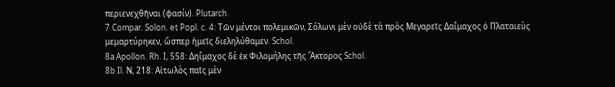περιενεχθῆναι (φασίν). Plutarch.
7 Compar. Solon. et Popl. c. 4: Τῶν μέντοι πολεμικῶν, Σόλωνι μὲν οὐδὲ τὰ πρὸς Μεγαρεῖς Δαΐμαχος ὁ Πλαταιεὺς μεμαρτύρηκεν, ὥσπερ ἡμεῖς διεληλύθαμεν. Schol.
8a Apollon. Rh. I, 558: Δηΐμαχος δὲ ἐκ Φιλομήλης τῆς Ἄκτορος Schol.
8b Il. Ν, 218: Αἰτωλὸς παῖς μὲν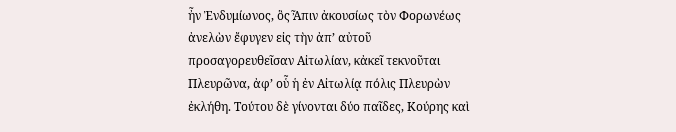ἦν Ἐνδυμίωνος, ὃς Ἆπιν ἀκουσίως τὸν Φορωνέως ἀνελὼν ἔφυγεν εἰς τὴν ἀπ’ αὐτοῦ προσαγορευθεῖσαν Αἰτωλίαν, κἀκεῖ τεκνοῦται Πλευρῶνα, ἀφ’ οὗ ἡ ἐν Αἰτωλίᾳ πόλις Πλευρὼν ἐκλήθη. Τούτου δὲ γίνονται δύο παῖδες, Κούρης καὶ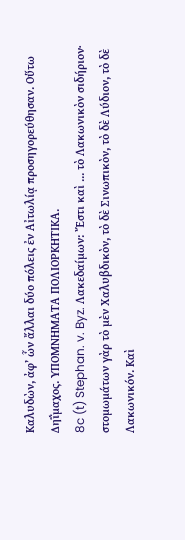Καλυδὼν, ἀφ’ ὧν ἄλλαι δύο πόλεις ἐν Αἰτωλίᾳ προσηγορεύθησαν. Οὕτω Δηΐμαχος. ΥΠΟΜΝΗΜΑΤΑ ΠΟΛΙΟΡΚΗΤΙΚΑ.
8c (t) Stephan. v. Byz. Λακεδαίμων: Ἔστι καὶ ... τὸ Λακωνικὸν σιδήριον· στομωμάτων γὰρ τὸ μὲν Χαλυβδικὸν, τὸ δὲ Σινωπικὸν, τὸ δὲ Λύδιον, τὸ δὲ Λακωνικόν. Καὶ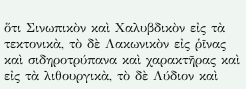ὅτι Σινωπικὸν καὶ Χαλυβδικὸν εἰς τὰ τεκτονικὰ, τὸ δὲ Λακωνικὸν εἰς ῥῖνας καὶ σιδηροτρύπανα καὶ χαρακτῆρας καὶ εἰς τὰ λιθουργικὰ, τὸ δὲ Λύδιον καὶ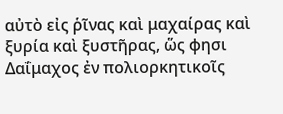αὐτὸ εἰς ῥῖνας καὶ μαχαίρας καὶ ξυρία καὶ ξυστῆρας, ὥς φησι Δαΐμαχος ἐν πολιορκητικοῖς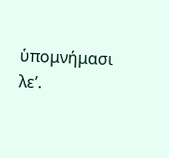ὑπομνήμασι λεʹ.